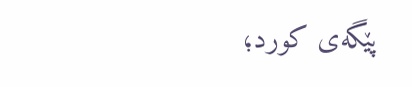پێگه‌ی كورد؛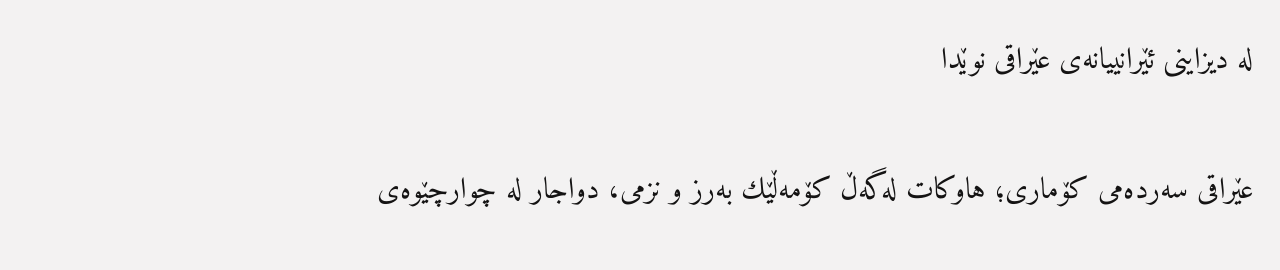له‌ دیزاینی ئێرانییانه‌ی عێراقی نوێدا

عێراقی سه‌رده‌می كۆماری؛ هاوكات له‌گه‌ڵ كۆمه‌ڵێك به‌رز و نزمی، دواجار له‌ چوارچێوه‌ی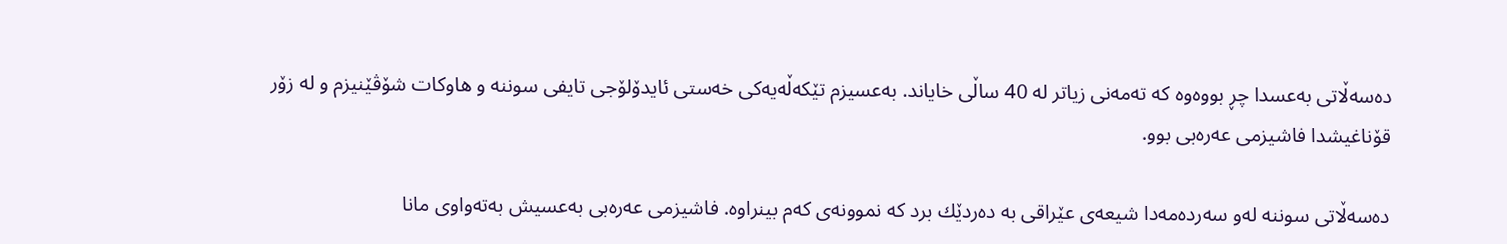ده‌سه‌ڵاتی به‌عسدا چڕ بووه‌وه‌ كه‌ ته‌مه‌نی زیاتر له‌ 40 ساڵی خایاند. به‌عسیزم تێكه‌ڵه‌یه‌كی خه‌ستی ئایدۆلۆجی تایفی سوننه‌ و هاوكات شۆڤێنیزم و له‌ زۆر قۆناغیشدا فاشیزمی عه‌ره‌بی بوو.

ده‌سه‌ڵاتی سوننه‌ له‌و سه‌رده‌مه‌دا شیعه‌ی عێراقی به‌ ده‌ردێك برد كه‌ نموونه‌ی كه‌م بینراوه‌. فاشیزمی عه‌ره‌بی به‌عسیش به‌ته‌واوی مانا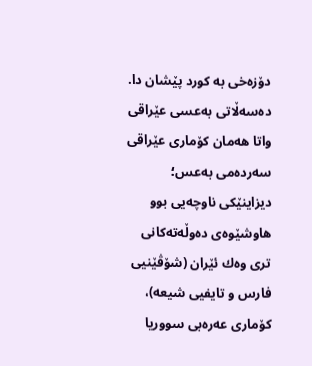دۆزه‌خی به‌ كورد پێشان دا. ده‌سه‌ڵاتی به‌عسی عێراقی واتا هه‌مان كۆماری عێراقی سه‌رده‌می به‌عس؛ دیزاینێكی ناوچه‌یی بوو هاوشێوه‌ی ده‌وڵه‌ته‌كانی تری وه‌ك ئێران (شۆڤێنیی فارس و تایفیی شیعه‌)، كۆماری عه‌ره‌بی سووریا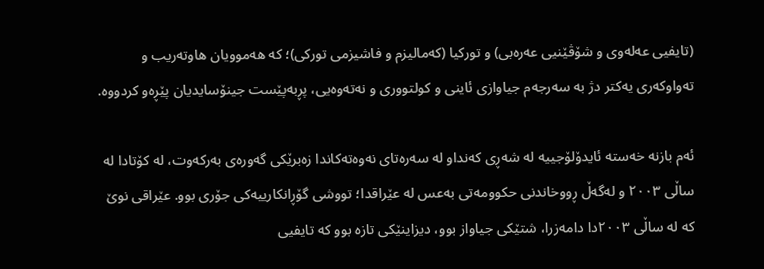(تایفیی عه‌له‌وی و شۆڤێنیی عه‌ره‌بی) و توركیا (كه‌مالیزم و فاشیزمی توركی)؛ كه‌ هه‌موویان هاوته‌ریب و ته‌واوكه‌ری یه‌كتر دژ به‌ سه‌رجه‌م جیاوازی ئاینی و كولتووری و نه‌ته‌وه‌یی، پڕبه‌پێست جینۆسایدیان پێڕه‌و كردووه‌.

ئه‌م بازنه‌ خه‌سته‌ ئایدۆلۆجییه‌ له‌ شه‌ڕی كه‌نداو له‌ سه‌ره‌تای نه‌وه‌ته‌كاندا زه‌برێكی گه‌وره‌ی به‌ركه‌وت، له‌ كۆتادا له‌ ساڵی ٢٠٠٣ و له‌گه‌ڵ ڕووخاندنی حكوومه‌تی به‌عس له‌ عێراقدا؛ تووشی گۆڕانكارییه‌كی جۆری بوو. عێراقی نوێ كه‌ له‌ ساڵی ٢٠٠٣دا دامه‌زرا، شتێكی جیاواز بوو، دیزاینێكی تازه‌ بوو كه‌ تایفیی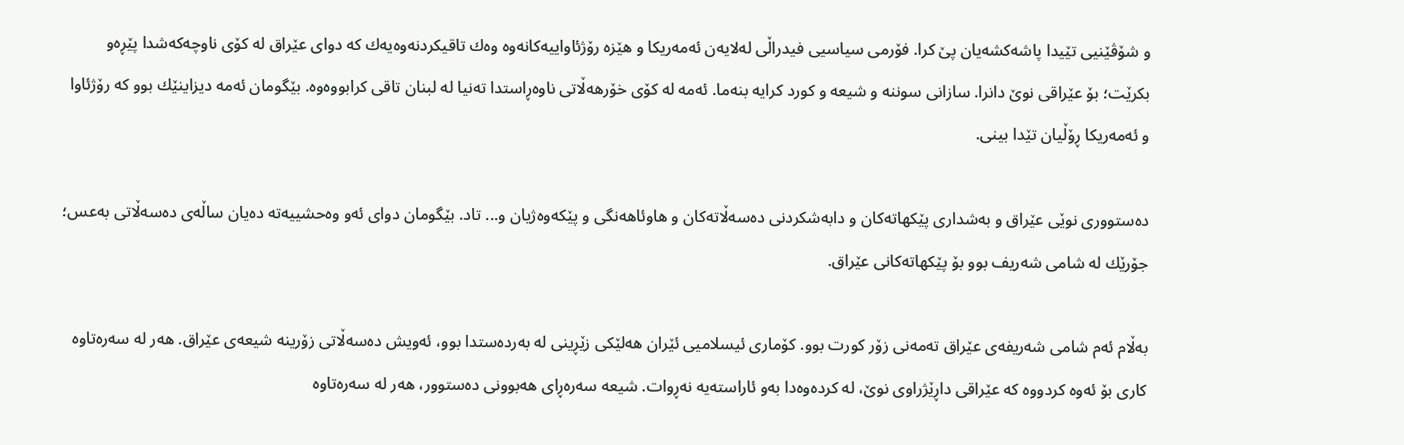و شۆڤێنیی تێیدا پاشه‌كشه‌یان پێ كرا. فۆرمی سیاسیی فیدراڵی له‌لایه‌ن ئه‌مه‌ریكا و هێزه‌ رۆژئاواییه‌كانه‌وه‌ وه‌ك تاقیكردنه‌وه‌یه‌ك كه‌ دوای عێراق له‌ كۆی ناوچه‌كه‌شدا پێڕه‌و بكرێت؛ بۆ عێراقی نوێ دانرا. سازانی سوننه‌ و شیعه‌ و كورد كرایه‌ بنه‌ما. ئه‌مه‌ له‌ كۆی خۆرهه‌ڵاتی ناوه‌ڕاستدا ته‌نیا له‌ لبنان تاقی كرابووه‌وه‌. بێگومان ئه‌مه‌ دیزاینێك بوو كه‌ رۆژئاوا و ئه‌مه‌ریكا ڕۆڵیان تێدا بینی.

ده‌ستووری نوێی عێراق و به‌شداری پێكهاته‌كان و دابه‌شكردنی ده‌سه‌ڵاته‌كان و هاوئاهه‌نگی و پێكه‌وه‌ژیان و... تاد. بێگومان دوای ئه‌و وه‌حشییه‌ته‌ ده‌یان ساڵه‌ی ده‌سه‌ڵاتی به‌عس؛ جۆرێك له‌ شامی شه‌ریف بوو بۆ پێكهاته‌كانی عێراق.

به‌ڵام ئه‌م شامی شه‌ریفه‌ی عێراق ته‌مه‌نی زۆر كورت بوو. كۆماری ئیسلامیی ئێران هه‌لێكی زێڕینی له‌ به‌رده‌ستدا بوو، ئه‌ویش ده‌سه‌ڵاتی زۆرینه‌ شیعه‌ی عێراق. هه‌ر له‌ سه‌ره‌تاوه‌ كاری بۆ ئه‌وه‌ كردووه‌ كه‌ عێراقی داڕێژراوی نوێ، له‌ كرده‌وه‌دا به‌و ئاراسته‌یه‌ نه‌ڕوات. شیعه‌ سه‌ره‌ڕای هه‌بوونی ده‌ستوور، هه‌ر له‌ سه‌ره‌تاوه‌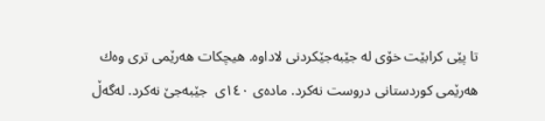تا پێی كرابێت خۆی له‌ جێبه‌جێكردنی لاداوه‌. هیچكات هه‌رێمی تری وه‌ك هه‌رێمی كوردستانی دروست نه‌كرد. ماده‌ی ١٤٠ی  جێبه‌جێ نه‌كرد. له‌گه‌ڵ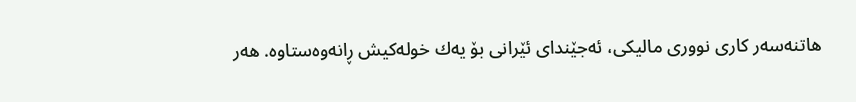هاتنه‌سه‌ر كاری نووری مالیكی، ئه‌جێندای ئێرانی بۆ یه‌ك خوله‌كیش ڕانه‌وه‌ستاوه‌. هه‌ر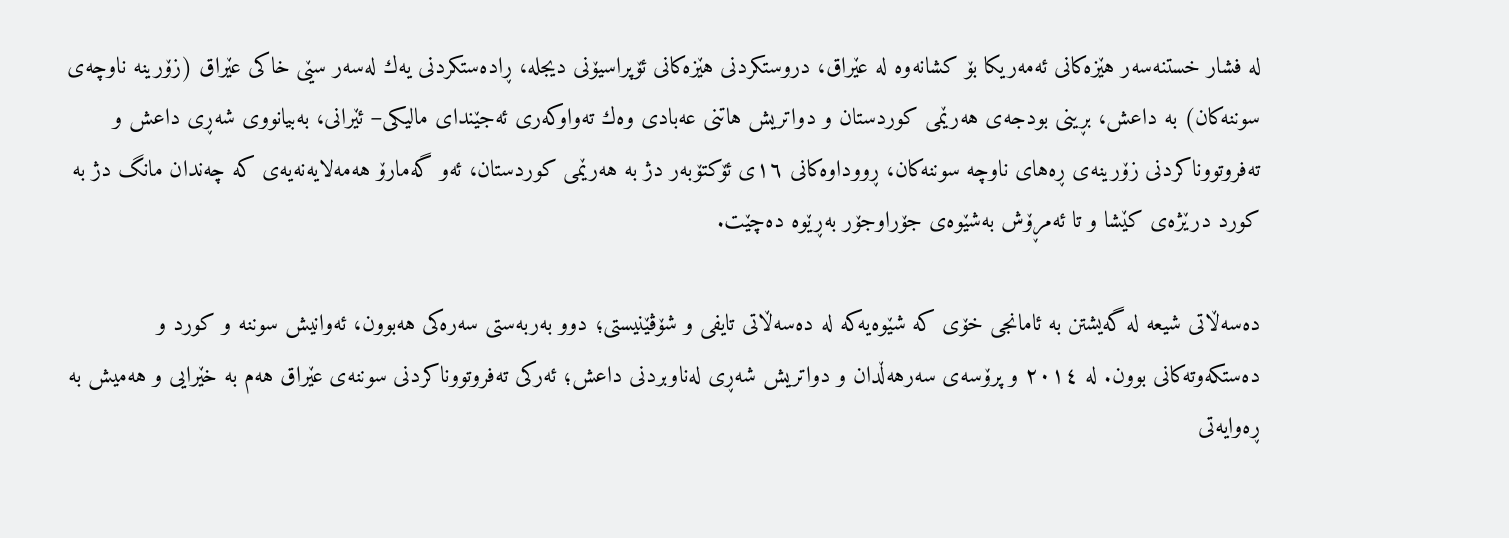له‌ فشار خستنه‌سه‌ر هێزه‌كانی ئه‌مه‌ریكا بۆ كشانه‌وه‌ له‌ عێراق، دروستكردنی هێزه‌كانی ئۆپراسیۆنی دیجله‌، ڕاده‌ستكردنی یه‌ك له‌سه‌ر سێی خاكی عێراق (زۆرینه‌ ناوچه‌ی سوننه‌كان) به‌ داعش، بڕینی بودجه‌ی هه‌رێمی كوردستان و دواتریش هاتنی عه‌بادی وه‌ك ته‌واوكه‌ری ئه‌جێندای مالیكی– ئێرانی، به‌بیانووی شه‌ڕی داعش و ته‌فروتووناكردنی زۆرینه‌ی ڕه‌های ناوچه‌ سوننه‌كان، ڕووداوه‌كانی ١٦ی ئۆكتۆبه‌ر دژ به‌ هه‌رێمی كوردستان، ئه‌و گه‌مارۆ هه‌مه‌لایه‌نه‌یه‌ی كه‌ چه‌ندان مانگ دژ به‌ كورد درێژه‌ی كێشا و تا ئه‌مڕۆش به‌شێوه‌ی جۆراوجۆر به‌ڕێوه‌ ده‌چێت.

ده‌سه‌ڵاتی شیعه‌ له‌ گه‌یشتن به‌ ئامانجی خۆی كه‌ شێوه‌یه‌كه‌ له‌ ده‌سه‌ڵاتی تایفی و شۆڤێنیستی؛ دوو به‌ربه‌ستی سه‌ره‌كی هه‌بوون، ئه‌وانیش سوننه‌ و كورد و ده‌ستكه‌وته‌كانی بوون. له‌ ٢٠١٤ و پرۆسه‌ی سه‌رهه‌ڵدان و دواتریش شه‌ڕی له‌ناوبردنی داعش؛ ئه‌ركی ته‌فروتووناكردنی سوننه‌ی عێراق هه‌م به‌ خێرایی و هه‌میش به‌ ڕه‌وایه‌تی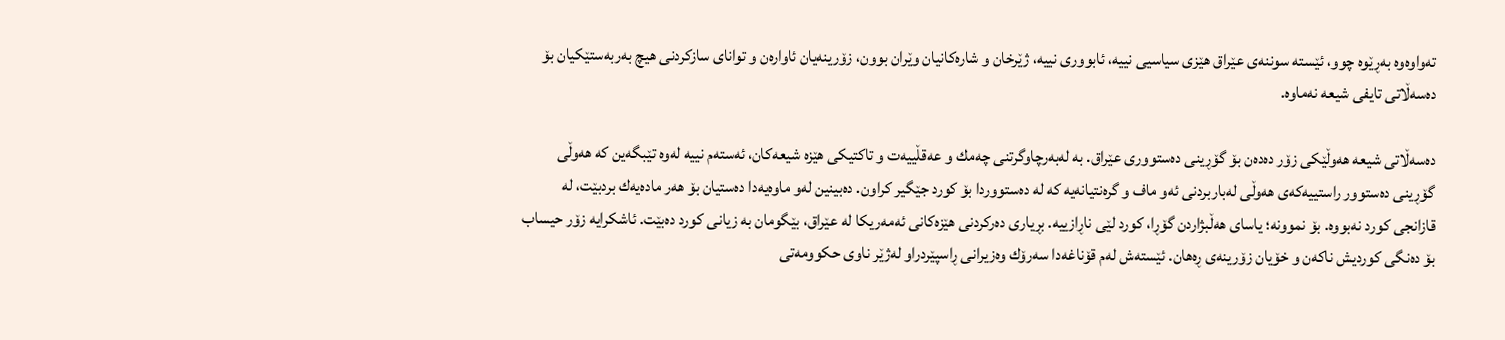ته‌واوه‌وه‌ به‌ڕێوه‌ چوو، ئێسته‌ سوننه‌ی عێراق هێزی سیاسیی نییه‌، ئابووری نییه‌، ژێرخان و شاره‌كانیان وێران بوون، زۆرینه‌یان ئاواره‌ن و توانای سازكردنی هیچ به‌ربه‌ستێكیان بۆ ده‌سه‌ڵاتی تایفی شیعه‌ نه‌ماوه‌.

ده‌سه‌ڵاتی شیعه‌ هه‌وڵێكی زۆر ده‌ده‌ن بۆ گۆڕینی ده‌ستووری عێراق. به‌ له‌به‌رچاوگرتنی چه‌مك و عه‌قڵییه‌ت و تاكتیكی هێزه‌ شیعه‌كان، ئه‌سته‌م نییه‌ له‌وه‌ تێبگه‌ین كه‌ هه‌وڵی گۆڕینی ده‌ستوور راستییه‌كه‌ی هه‌وڵی له‌باربردنی ئه‌و ماف و گره‌نتیانه‌یه‌ كه‌ له‌ ده‌ستووردا بۆ كورد جێگیر كراون. ده‌بینین له‌و ماوه‌یه‌دا ده‌ستیان بۆ هه‌ر ماده‌یه‌ك بردبێت، له‌ قازانجی كورد نه‌بووه‌. بۆ نموونه‌؛ یاسای هه‌ڵبژاردن گۆڕا، كورد لێی ناڕازییه‌. بڕیاری ده‌ركردنی هێزه‌كانی ئه‌مه‌ریكا له‌ عێراق، بێگومان به‌ زیانی كورد ده‌بێت. ئاشكرایه‌ زۆر حیساب بۆ ده‌نگی كوردیش ناكه‌ن و خۆیان زۆرینه‌ی ڕه‌هان. ئێسته‌ش له‌م قۆناغه‌دا سه‌رۆك وه‌زیرانی ڕاسپێردراو له‌ژێر ناوی حكوومه‌تی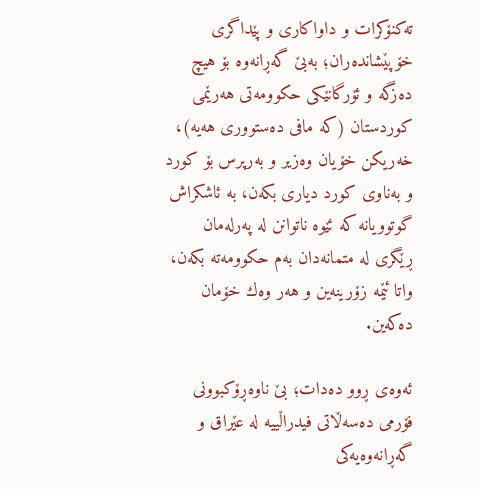ته‌كنۆكرات و داواكاری و پێداگری خۆپێشانده‌ران؛ به‌بێ گه‌ڕانه‌وه‌ بۆ هیچ ده‌زگه‌ و ئۆرگانێكی حكوومه‌تی هه‌رێمی كوردستان (كه‌ مافی ده‌ستووری هه‌یه‌)، خه‌ریكن خۆیان وه‌زیر و به‌رپرس بۆ كورد و به‌ناوی كورد دیاری بكه‌ن، به‌ ئاشكراش گوتوویانه‌ كه‌ ئێوه‌ ناتوانن له‌ په‌رله‌مان ڕێگری له‌ متمانه‌دان به‌م حكوومه‌ته‌ بكه‌ن، واتا ئێمه‌ زۆرینه‌ین و هه‌ر وه‌ك خۆمان ده‌كه‌ین.

ئه‌وه‌ی ڕوو ده‌دات؛ بێ ناوه‌ڕۆكبوونی فۆرمی ده‌سه‌ڵاتی فیدراڵییه‌ له‌ عێراق و گه‌ڕانه‌وه‌یه‌كی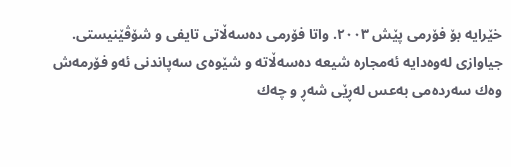خێرایه‌ بۆ فۆرمی پێش ٢٠٠٣. واتا فۆرمی ده‌سه‌ڵاتی تایفی و شۆڤێنیستی. جیاوازی له‌وه‌دایه‌ ئه‌مجاره‌ شیعه‌ ده‌سه‌ڵاته‌ و شێوه‌ی سه‌پاندنی ئه‌و فۆرمه‌ش وه‌ك سه‌رده‌می به‌عس له‌ڕێی شه‌ڕ و چه‌ك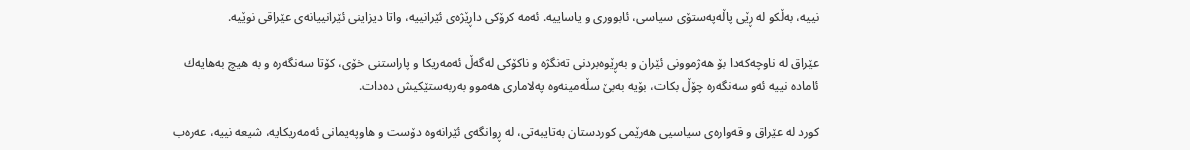نییه‌، به‌ڵكو له‌ ڕێی پاڵه‌په‌ستۆی سیاسی، ئابووری و یاساییه‌. ئه‌مه‌ كرۆكی داڕێژه‌ی ئێرانییه‌، واتا دیزاینی ئێرانییانه‌ی عێراقی نوێیه‌.

عێراق له‌ ناوچه‌كه‌دا بۆ هه‌ژموونی ئێران و به‌ڕێوه‌بردنی ته‌نگژه‌ و ناكۆكی له‌گه‌ڵ ئه‌مه‌ریكا و پاراستنی خۆی، كۆتا سه‌نگه‌ره‌ و به‌ هیچ به‌هایه‌ك ئاماده‌ نییه‌ ئه‌و سه‌نگه‌ره‌ چۆڵ بكات، بۆیه‌ به‌بێ سڵه‌مینه‌وه‌ په‌لاماری هه‌موو به‌ربه‌ستێكیش ده‌دات.

كورد له‌ عێراق و قه‌واره‌ی سیاسیی هه‌رێمی كوردستان به‌تایبه‌تی، له‌ ڕوانگه‌ی ئێرانه‌وه‌ دۆست و هاوپه‌یمانی ئه‌مه‌ریكایه‌، شیعه‌ نییه‌، عه‌ره‌ب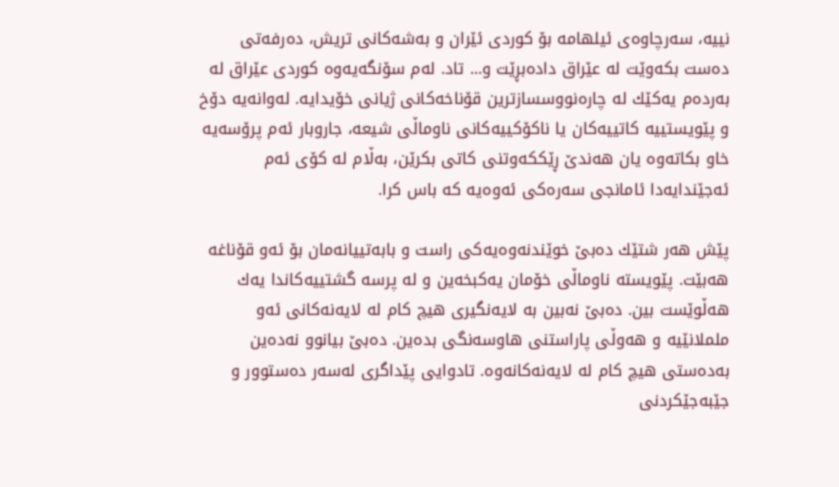نییه‌، سه‌رچاوه‌ی ئیلهامه‌ بۆ كوردی ئێران و به‌شه‌كانی تریش، ده‌رفه‌تی ده‌ست بكه‌وێت له‌ عێراق داده‌بڕێت و... تاد. له‌م سۆنگه‌یه‌وه‌ كوردی عێراق له‌ به‌رده‌م یه‌كێك له‌ چاره‌نووسسازترین قۆناخه‌كانی ژیانی خۆیدایه‌. له‌وانه‌یه‌ دۆخ و پێویستییه‌ كاتییه‌كان یا ناكۆكییه‌كانی ناوماڵی شیعه‌، جاروبار ئه‌م پرۆسه‌یه‌ خاو بكاته‌وه‌ یان هه‌ندێ ڕێككه‌وتنی كاتی بكرێن، به‌ڵام له‌ كۆی ئه‌م ئه‌جێندایه‌دا ئامانجی سه‌ره‌كی ئه‌وه‌یه‌ كه‌ باس كرا.

پێش هه‌ر شتێك ده‌بێ خوێندنه‌وه‌یه‌كی راست و بابه‌تییانه‌مان بۆ ئه‌و قۆناغه‌ هه‌بێت. پێویسته‌ ناوماڵی خۆمان یه‌كبخه‌ین و له‌ پرسه‌ گشتییه‌كاندا یه‌ك هه‌ڵوێست بین. ده‌بێ نه‌بین به‌ لایه‌نگیری هیچ كام له‌ لایه‌نه‌كانی ئه‌و ململانێیه‌ و هه‌وڵی پاراستنی هاوسه‌نگی بده‌ین. ده‌بێ بیانوو نه‌ده‌ین به‌ده‌ستی هیچ كام له‌ لایه‌نه‌كانه‌وه‌. تادوایی پێداگری له‌سه‌ر ده‌ستوور و جێبه‌جێكردنی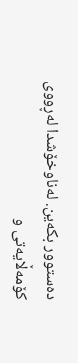ده‌ستوور بكه‌ین. له‌ناوخۆشدا له‌ڕووی كۆمه‌ڵایه‌تی و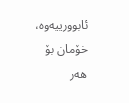ئابوورییه‌وه‌، خۆمان بۆ هه‌ر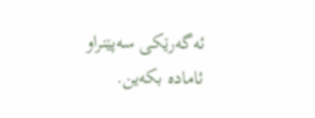ئه‌گه‌رێكی سه‌پێنراو ئاماده‌ بكه‌ین.